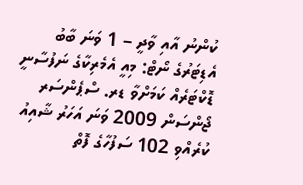ކުންނު އާއި ވާދީ – 1 ވަނަ ބާބު
އެޑިޓަރުގެ ނޯޓް: މިއީ އެމެރިކާގެ ނަފުސާނީ ޑޮކްޓަރެއް ކަމަށްވާ ޑރ. ސްޕެންސަރ ޖޯންސަން 2009 ވަނަ އަހަރު ޝާއިއު ކުރެއްވި 102 ސަފުހާގެ ފޮތް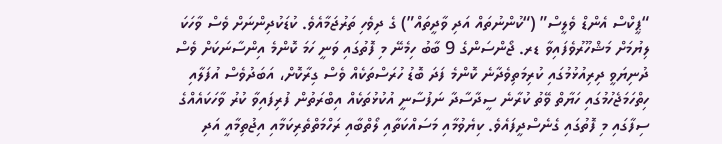“ޕީކްސް އެންޑް ވެލީސް” (“ކުންނުތައް އަދި ވާދީތައް”) ގެ ދިވެހި ތަރުޖަމާއެވެ. ކުޑަކުދިންނަށް ވެސް ވާހަކަ ލިޔުމަށް މަޝްހޫރުވެފައިވާ ޑރ. ޖޯންސަންގެ 9 ބާބު ހިމެނޭ މި ފޮތުގައި ވަނީ ހަމަ ކޮންމެ އިންސާނަކަށް ވެސް ދުނިޔަވީ ދިރިއުޅުމުގައި ކުރިމަތިވެދާނެ ކޮންމެ ފަދަ ބޮޑު ހުރަސްތަކެއް ވެސް ގިރާކޮށް، އަބަދުވެސް އުފަލާއި ހިތްހަމަޖެހުމުގައި ހަޔާތް ވޭތު ކުރާނެ ސީދާސާދާ ނަފުސާނީ އުކުޅުތަކެއް އިބްރަތުން ފުރިފައިވާ ކުރު ވާހަކައެއްގެ ސިފާގައި މި ފޮތުގައި ގެނެސްދީފައެވެ. ކިޔެވުމާއި މަސައްކަތާއި ލޯތްބާއި ރަހްމަތްތެރިކަމާއި އިޖުތިމާއީ އަދި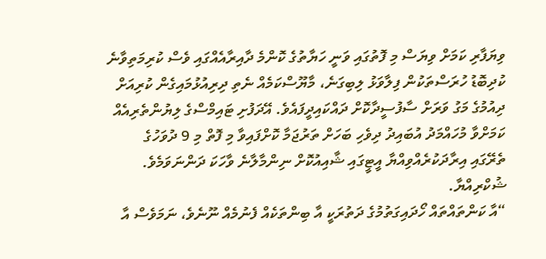ވިޔަފާރި ކަމަށް ވިޔަސް މި ފޮތުގައި ވަނީ ހަޔާތުގެ ކޮންމެ ދާއިރާއެއްގައި ވެސް ކުރިމަތިވާނެ ކުދިބޮޑު ހުރަސްތަކުން ފިލާވަޅު ލިބިގަނެ، މާޔޫސްކަމެއް ނެތި ދިރިއުޅުމައިގެން ކުރިއަށް ދިއުމުގެ މަގު ވަރަށް ސާފުސީދާކޮށް ދައްކައިދީފައެވެ. އޭދަފުށި ޓައިމްސްގެ ލިޔުންތެރިއެއް ކަމަށްވާ މުހައްމަދު އުބައިދު ދިވެހި ބަހަށް ތަރުޖަމާ ކޮށްފައިވާ މި ފޮތް މި 9 ދުވަހުގެ ތެރޭގައި އިރާދަކުރެއްވިއްޔާ އީޓީގައި ޝާއިއުކޮށް ނިންމާލާނެ ވާހަކަ ދަންނަވަމެވެ. ޝުކްރިއްޔާ.
“އާ ކަންތައްތައް ހޯދައިގަތުމުގެ ދަތުރަކީ އާ ބިންތަކެއް ފެނުމެއް ނޫނެވެ، ނަމަވެސް އާ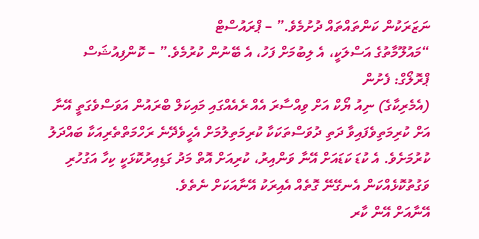ނަޒަރަކުން ކަންތައްތައް ދުށުމެވެ.” – ޕްރައުސްޓް
“މައުލޫމާތުގެ އަސްލަކީ، އެ ލިބުމަށް ފަހު، އެ ބޭނުން ކުރުމެވެ.” – ކޮންފިއުޝަސް
ޕްރޮލޯގް: ފެށުން
(އެމެރިކާގެ) ނިއު ޔޯކް އަށް ވިއްސާރަ އެއް ރެއެއްގައި މައިކަލް ބްރައުން އަވަސްވެގަތީ އޭނާ އަށް ކުރިމަތިވެފައިވާ ދަތި ދުވަސްތަކަކާ ކުރިމަތިލުމަށް އެހީވެދޭނެ ރަހްމަތްތެރިއަކާ ބައްދަލު ކުރުމަށެވެ. އެ ކުޑަ ކަޑައަށް އޭނާ ވަންއިރު، ކުރިއަށް އޮތް މަދު ގަޑިއިރުކޮޅަކީ ކިހާ އަގުހުރި ވަގުތުކޮޅެއްކަން އެނގޭނޭ ގޮތެއް އެއިރަކު އޭނާއަކަށް ނެތެވެ.
އޭނާއަށް އޭން ކާރ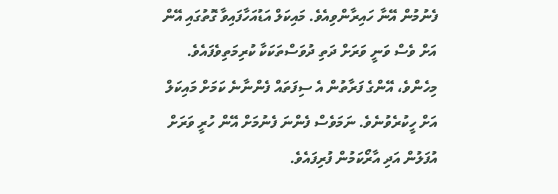ފެނުމުން އޭނާ ހައިރާންވިއެވެ. މައިކަލް އަޑުއަހާފައިވާ ގޮތުގައި އޭން އަށް ވެސް ވަނީ ވަރަށް ދަތި ދުވަސްތަކަކާ ކުރިމަތިވެފައެވެ. މިހެންވެ، އޭންގެ ފަރާތުން އެ ސިފަތައް ފެންނާނެ ކަމަށް މައިކަލް އަށް ހީކުރެވުނެވެ. ނަމަވެސް ފެންނަ ފެނުމަށް އޭން ހުރީ ވަރަށް އުފަލުން އަދި އާރޯކަމުން ފުރިފައެވެ.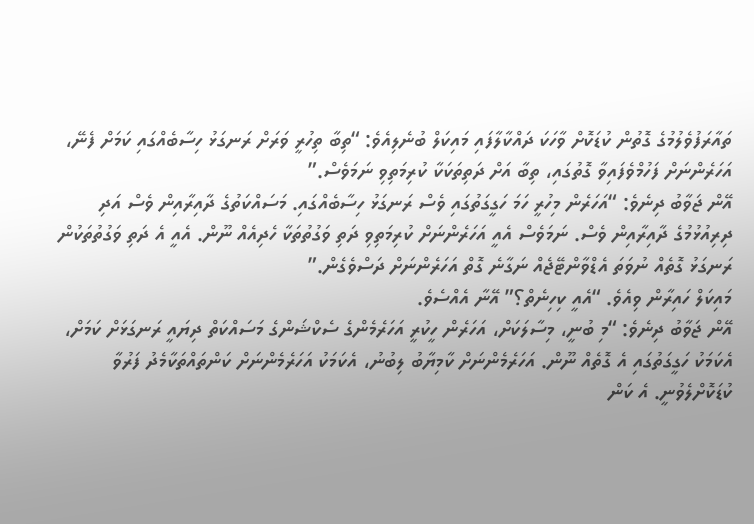ތައާރަފުވެލުމުގެ ގޮތުން ކުޑަކޮށް ވާހަކަ ދައްކާލާފައި މައިކަލް ބުނެލިއެވެ: “ތިބާ ތިހުރީ ވަރަށް ރަނގަޅު ހިސާބެއްގައި ކަމަށް ފެނޭ، އަހަރެންނަށް ފަހުމްވެފައިވާ ގޮތުގައި، ތިބާ އަށް ދަތިތަކަކާ ކުރިމަތިވި ނަމަވެސް.”
އޭން ޖަވާބު ދިނެވެ: “އަހަރެން މިހުރީ ހަމަ ހަގީގަތުގައި ވެސް ރަނގަޅު ހިސާބެއްގައި. މަސައްކަތުގެ ދާއިރާއިން ވެސް އަދި ދިރިއުޅުމުގެ ދާއިރާއިން ވެސް. ނަމަވެސް އެއީ އަހަރެންނަށް ކުރިމަތިވި ދަތި ވަގުތުތަކާ ހެދިއެއް ނޫން. އެއީ އެ ދަތި ވަގުތުތަކުން ރަނގަޅު ގޮތެއް ނުވަތަ އެޑްވާންޓޭޖެއް ނަގާނެ ގޮތް އަހަރެންނަށް ދަސްވެގެން.”
މައިކަލް ހައިރާން ވިއެވެ. “އެއީ ކިހިނެތް؟” އޭނާ އެއްސެވެ.
އޭން ޖަވާބު ދިނެވެ: “މި ބުނީ، މިސާލަކަށް، އަހަރެން ހީކުރީ އަހަރެމެންގެ ސެކްޝަންގެ މަސައްކަތް ދިޔައީ ރަނގަޅަށް ކަމަށް، އެކަމަކު ހަގީގަތުގައި އެ ގޮތެއް ނޫން. އަހަރެމެންނަށް ކާމިޔާބު ލިބުނު، އެކަމަކު އަހަރެމެންނަށް ކަންތައްތަކާމެދު ފަރުވާ ކުޑަކޮށްލެވުނީ. އެ ކަން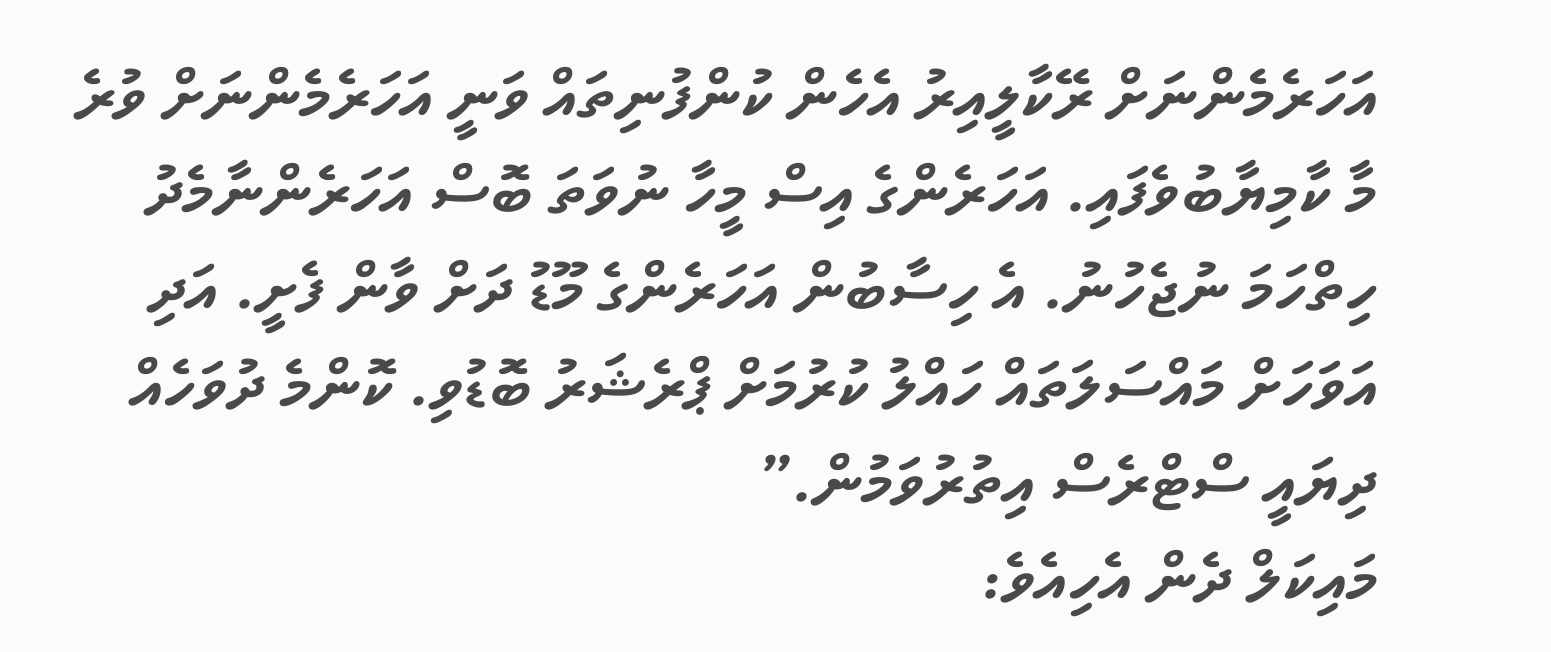އަހަރެމެންނަށް ރޭކާލީއިރު އެހެން ކުންފުނިތައް ވަނީ އަހަރެމެންނަށް ވުރެ މާ ކާމިޔާބުވެފައި. އަހަރެންގެ އިސް މީހާ ނުވަތަ ބޮސް އަހަރެންނާމެދު ހިތްހަމަ ނުޖެހުނު. އެ ހިސާބުން އަހަރެންގެ މޫޑު ދަށް ވާން ފެށީ. އަދި އަވަހަށް މައްސަލަތައް ހައްލު ކުރުމަށް ޕްރެޝަރު ބޮޑުވި. ކޮންމެ ދުވަހެއް ދިޔައީ ސްޓްރެސް އިތުރުވަމުން.”
މައިކަލް ދެން އެހިއެވެ: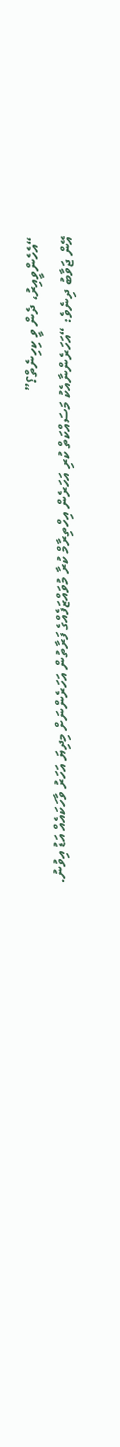“އެހެންވީއިރު، ދެން ވީ ކިހިނެތް؟”
އޭން ޖަވާބު ދިނެވެ: “އަހަރެންނާއެކު މަސައްކަތް ކުރި އަހަރެން އިހްތިރާމް ކުރާ މުވައްޒަފެއްގެ ފަރާތުން އަހަރެންނަށް މިދިޔަ އަހަރު ވާހަކައެއް އަޑު އިވުނު.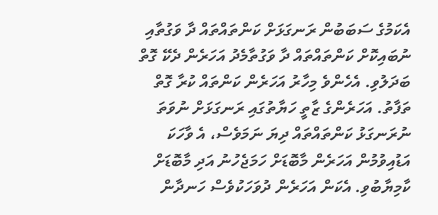އެކަމުގެ ސަބަބުން ރަނގަޅަށް ކަންތައްތައް ދާ ވަގުތާއި ނުބައިކޮށް ކަންތައްތައް ދާ ވަގުތާމެދު އަހަރެން ދެކޭ ގޮތް ބަދަލުވި. އެހެންވެ މިހާރު އަހަރެން ކަންތައް ކުރާ ގޮތް ތަފާތު. އަހަރެންގެ ޒާތީ ހަޔާތުގައި ރަނގަޅަށް ނުވަތަ ނުރަނގަޅު ކަންތައްތައް ދިޔަ ނަމަވެސް، އެ ވާހަކަ އަޑުއިވުމުން އަހަރެން މާބޮޑަށް ހަމަޖެހުނު އަދި މާބޮޑަށް ކާމިޔާބުވި. އެކަން އަހަރެން ދުވަހަކުވެސް ހަނދާން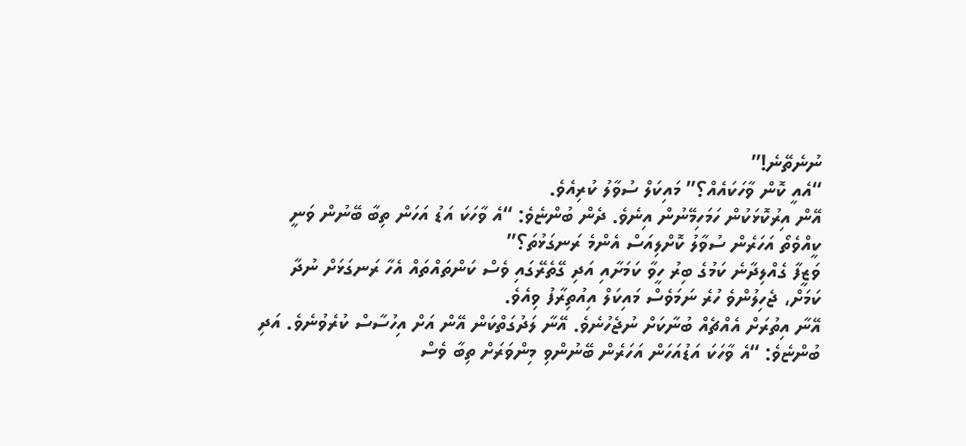ނުނެތޭނެ!”
“އެއީ ކޮން ވާހަކައެއް؟” މައިކަލް ސުވާލު ކުރިއެވެ.
އޭން އިރުކޮޅަކުން ހަމަހިމޭނުން އިނެވެ. ދެން ބުންޏެވެ: “އެ ވާހަކަ އަޑު އަހަން ތިބާ ބޭނުން ވަނީ ކީއްވެތޯ އަހަރެން ސުވާލު ކޮށްލިއަސް އެންމެ ރަނގަޅުތަ؟”
ވަޒީފާ ގެއްލިދާނެ ކަމުގެ ބިރު ހީވާ ކަމަށާއި އަދި ގޭތެރޭގައި ވެސް ކަންތައްތައް އެހާ ރަނގަޅަށް ނުދާ ކަމަށް، ޖެހިލުންވެ ހުރެ ނަމަވެސް މައިކަލް އިއުތިރާފު ވިއެވެ.
އޭނާ އިތުރަށް އެއްޗެއް ބުނާކަށް ނުޖެހުނެވެ. އޭނާ ލަދުގަތްކަން އޭން އަށް އިހުސާސް ކުރެވުނެވެ. އަދި ބުންޏެވެ: “އެ ވާހަކަ އަޑުއަހަން އަހަރެން ބޭނުންވި މިންވަރަށް ތިބާ ވެސް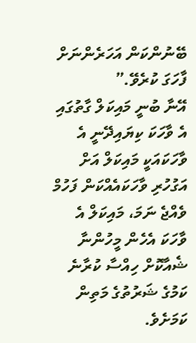ބޭނުންކަން އަހަރެންނަށް ފާހަގަ ކުރެވޭ.”
އޭނާ ބުނީ މައިކަލް ގާތުގައި އެ ވާހަކަ ކިޔައިދޭނީ އެ ވާހަކައަކީ މައިކަލް އަށް އަގުހުރި ވާހަކައެއްކަން ފަހުމް ވެއްޖެ ނަމަ، މައިކަލް އެ ވާހަކަ އެހެން މީހުންނާ ޝެއާކޮށް ހިއްސާ ކުރާނެ ކަމުގެ ޝަރުތުގެ މަތިން ކަމަށެވެ.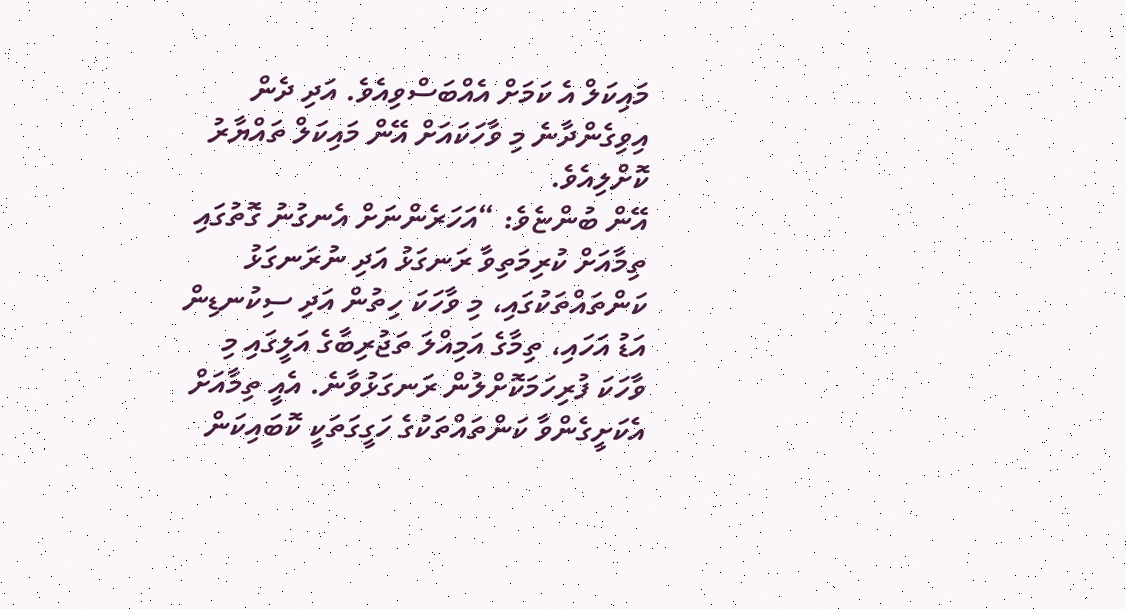މައިކަލް އެ ކަމަށް އެއްބަސްވިއެވެ. އަދި ދެން އިވިގެންދާނެ މި ވާހަކައަށް އޭން މައިކަލް ތައްޔާރު ކޮށްލިއެވެ.
އޭން ބުންޏެވެ: “އަހަރެންނަށް އެނގުނު ގޮތުގައި ތިމާއަށް ކުރިމަތިވާ ރަނގަޅު އަދި ނުރަނގަޅު ކަންތައްތަކުގައި، މި ވާހަކަ ހިތުން އަދި ސިކުނޑިން އަޑު އަހައި، ތިމާގެ އަމިއްލަ ތަޖުރިބާގެ އަލީގައި މި ވާހަކަ ފުރިހަމަކޮށްލުން ރަނގަޅުވާނެ. އެއީ ތިމާއަށް އެކަށީގެންވާ ކަންތައްތަކުގެ ހަގީގަތަކީ ކޮބައިކަން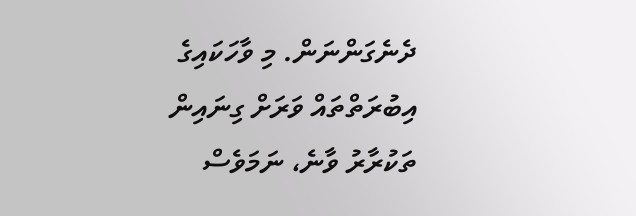ދެނެގަންނަން. މި ވާހަކައިގެ އިބުރަތްތައް ވަރަށް ގިނައިން ތަކުރާރު ވާނެ، ނަމަވެސް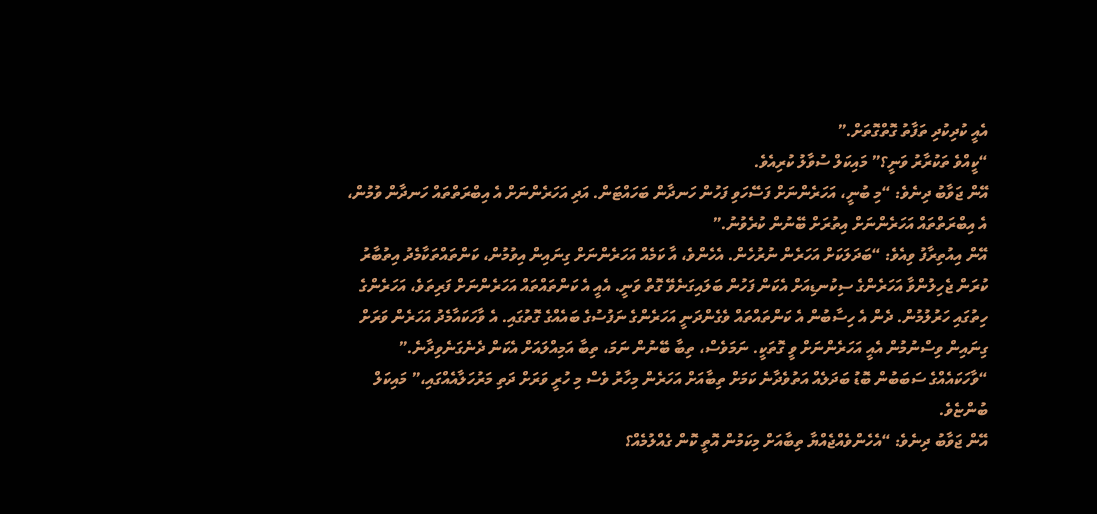އެއީ ކުދިކުދި ތަފާތު ގޮތްގޮތަށް.”
“ކީއްވެ ތަކުރާރު ވަނީ؟” މައިކަލް ސުވާލު ކުރިއެވެ.
އޭން ޖަވާބު ދިނެވެ: “މި ބުނީ، އަހަރެންނަށް ފަސޭހަވި ފަހުން ހަނދާން ބަހައްޓަން. އަދި އަހަރެންނަށް އެ އިބްރަތްތައް ހަނދާން ވުމުން، އެ އިބްރަތްތައް އަހަރެންނަށް އިތުރަށް ބޭނުން ކުރެވުނު.”
އޭން އިއުތިރާފު ވިއެވެ: “ބަދަލަކަށް އަހަރެން ނުރުހެން. އެހެންވެ، އާ ކަމެއް އަހަރެންނަށް ގިނައިން އިވުމުން، ކަންތައްތަކާމެދު އިތުބާރު ކުރަން ޖެހިލުންވާ އަހަރެންގެ ސިކުނޑިއަށް އެކަން ފަހުން ބަލައިގަނެވޭ ގޮތް ވަނީ. އެއީ އެ ކަންތައްތައް އަހަރެންނަށް ފަރިތަވެ، އަހަރެންގެ ހިތުގައި ހަރުލުމުން. ދެން އެ ހިސާބުން އެ ކަންތައްތައް ވެގެންދަނީ އަހަރެންގެ ނަފުސުގެ ބައެއްގެ ގޮތުގައި. އެ ވާހަކައާމެދު އަހަރެން ވަރަށް ގިނައިން ވިސްނުމުން އެއީ އަހަރެންނަށް ވީ ގޮތަކީ. ނަމަވެސް، ތިބާ ބޭނުން ނަމަ، ތިބާ އަމިއްލައަށް އެކަން ދެނެގަނެވިދާނެ.”
“ވާހަކައެއްގެ ސަބަބުން ބޮޑު ބަދަލެއް އަތުވެދާނެ ކަމަށް ތިބާއަށް އަހަރެން މިހާރު ވެސް މި ހުރީ ވަރަށް ދަތި މަރުހަލާއެއްގައި،” މައިކަލް ބުންޏެވެ.
އޭން ޖަވާބު ދިނެވެ: “އެހެންވެއްޖެއްޔާ ތިބާއަށް މިކަމުން އޮތީ ކޮން ގެއްލުމެއް؟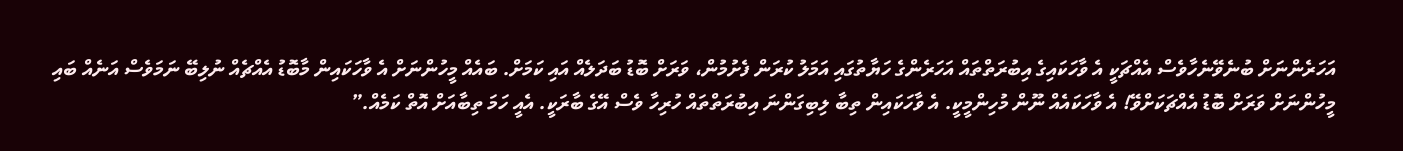އަހަރެންނަށް ބުނެވޭނެހާވެސް އެއްޗަކީ އެ ވާހަކައިގެ އިބުރަތްތައް އަހަރެންގެ ހަޔާތުގައި އަމަލު ކުރަން ފެށުމުން، ވަރަށް ބޮޑު ބަދަލެއް އައި ކަމަށް. ބައެއް މީހުންނަށް އެ ވާހަކައިން މާބޮޑު އެއްޗެއް ނުލިބޭ ނަމަވެސް އަނެއް ބައި މީހުންނަށް ވަރަށް ބޮޑު އެއްޗަކަށްވޭ! އެ ވާހަކައެއް ނޫން މުހިންމީކީ. އެ ވާހަކައިން ތިބާ ލިބިގަންނަ އިބުރަތްތައް ހުރިހާ ވެސް އޭގެ ބާރަކީ. އެއީ ހަމަ ތިބާއަށް އޮތް ކަމެއް.”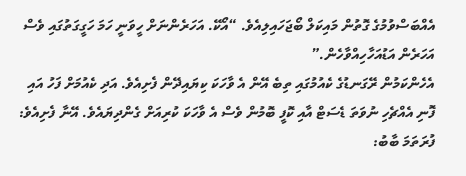އެއްބަސްވުމުގެ ގޮތުން މައިކަލް ބޯޖަހައިލިއެވެ. “އޯކޭ. އަހަރެންނަށް ހީވަނީ ހަމަ ހަގީގަތުގައި ވެސް އަހަރެން އަޑުއަހާހިއްވާހެން.”
އެހެންކަމުން ރޭގަނޑުގެ ކެއުމުގައި ތިބެ އޭން އެ ވާހަކަ ކިޔައިދޭން ފެށިއެވެ. އަދި ކެއުމަށް ފަހު އައި ފޮނި އެއްޗެހި ނުވަތަ ޑެސަޓް އާއި ކޮފީ ބޮމުން ވެސް އެ ވާހަކަ ކުރިއަށް ގެންދިޔައެވެ. އޭނާ ފެށިއެވެ:
ފުރަތަމަ ބާބު: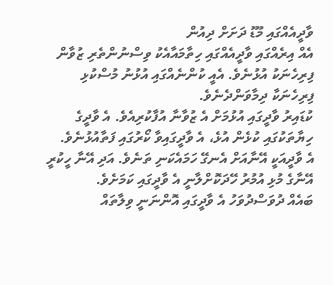ވާދީއެއްގައި މޫޑު ދަށަށް ދިއުން
އެއް އިރެއްގައި ވާދީއެއްގައި ހިތާމައާއެކު ވިސްނުންތެރި ޒުވާން ފިރިހެނަކު އުޅުނެވެ. އެއީ ކުންނެއްގައި އުޅުނު މުސްކުޅި ފިރިހެނަކާ ދިމާވަންދެނެވެ.
ކުޑައިރު ވާދީގައި އުޅުމަށް އެ ޒުވާނާ އުފާކުރިއެވެ. އެ ވާދީގެ ހިޔާތަކުގައި ކުޅެން އުޅެ، އެ ވާދީގައިވާ ކޯރުގައި ފަތާއުޅުނެވެ.
އެ ވާދީއަކީ އޭނާއަށް އެނގޭ ހަމައެކަނި ތަނެވެ. އަދި އޭނާ ހީކުރީ އޭނާގެ މުޅި އުމުރު ހޭދަކޮށްލާނީ އެ ވާދީގައި ކަމަށެވެ.
ބައެއް ދުވަސްދުވަހު އެ ވާދީގައި އޮންނަނީ ވިލާތައް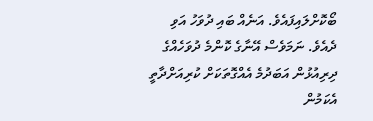ބޯކޮށްލައިފައެވެ. އަނެއް ބައި ދުވަހު އަވި ދެއެވެ. ނަމަވެސް އޭނާގެ ކޮންމެ ދުވަހެއްގެ ދިރިއުޅުން އަބަދުމެ އެއްގޮތަކަށް ކުރިއަށްދާތީ އެކަމުން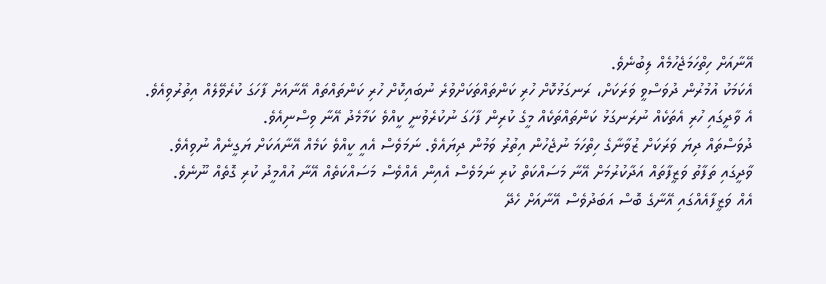އޭނާއަށް ހިތްހަމަޖެހުމެއް ލިބުނެވެ.
އެކަމަކު އުމުރުން ދުވަސްވީ ވަރަކަށް، ރަނގަޅުކޮށް ހުރި ކަންތައްތަކަށްވުރެ ނުބައިކޮށް ހުރި ކަންތައްތައް އޭނާއަށް ފާހަގަ ކުރެވޭލެއް އިތުރުވިއެވެ. އެ ވާދީގައި ހުރި އެތަކެއް ނުރަނގަޅު ކަންތައްތަކެއް މީގެ ކުރިން ފާހަގަ ނުކުރެވުނީ ކީއްވެ ކަމާމެދު އޭނާ ވިސްނިއެވެ.
ދުވަސްތައް ދިޔަ ވަރަކަށް ޒުވާނާގެ ހިތްހަމަ ނުޖެހުން އިތުރު ވަމުން ދިޔައެވެ. ނަމަވެސް އެއީ ކީއްވެ ކަމެއް އޭނާއަކަށް ޔަގީނެއް ނުވިއެވެ.
ވާދީގައި ތަފާތު ވަޒީފާތައް އަދާކުރުމަށް އޭނާ މަސައްކަތް ކުރި ނަމަވެސް އެއިން އެއްވެސް މަސައްކަތެއް އޭނާ އުއްމީދު ކުރި ގޮތެއް ނޫނެވެ.
އެއް ވަޒީފާއެއްގައި އޭނާގެ ބޮސް އަބަދުވެސް އޭނާއަށް ހެދޭ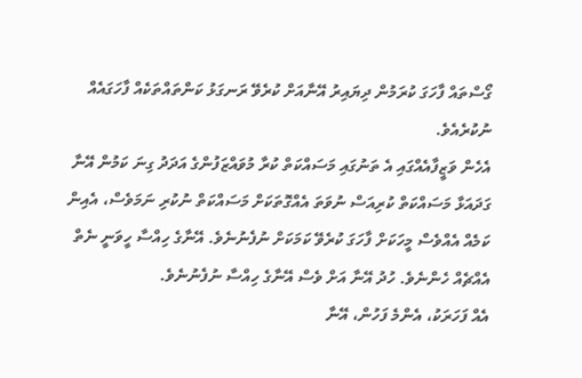ގޯސްތައް ފާހަގަ ކުރަމުން ދިޔައިރު އޭނާއަށް ކުރެވޭ ރަނގަޅު ކަންތައްތަކެއް ފާހަގައެއް ނުކުރެއެވެ.
އެހެން ވަޒީފާއެއްގައި އެ ތަނުގައި މަސައްކަތް ކުރާ މުވައްޒަފުންގެ އަދަދު ގިނަ ކަމުން އޭނާ ގަދައަޅާ މަސައްކަތް ކުރިއަސް ނުވަތަ އެއްގޮތަކަށް މަސައްކަތް ނުކުރި ނަމަވެސް، އެއިން ކަމެއް އެއްވެސް މީހަކަށް ފާހަގަ ކުރެވޭ ކަމަކަށް ނުފެނުނެވެ. އޭނާގެ ހިއްސާ ހީވަނީ ނެތް އެއްޗެއް ހެންނެވެ. ހުދު އޭނާ އަށް ވެސް އޭނާގެ ހިއްސާ ނުފެނުނެވެ.
އެއް ފަހަރަކު، އެންމެ ފަހުން، އޭނާ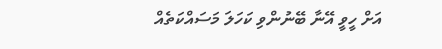އަށް ހީވީ އޭނާ ބޭނުންވި ކަހަލަ މަސައްކަތެއް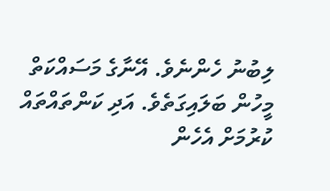ލިބުނު ހެންނެވެ. އޭނާގެ މަސައްކަތް މީހުން ބަލައިގަތެވެ. އަދި ކަންތައްތައް ކުރުމަށް އެހެން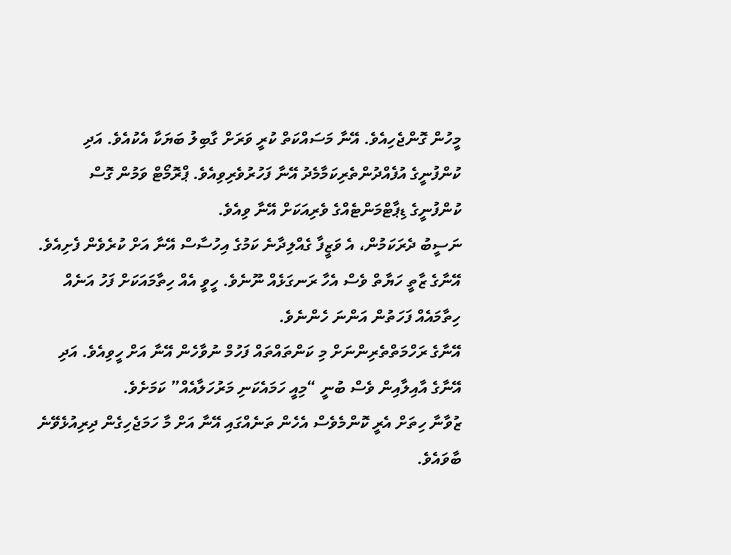މީހުން ގޮންޖެހިއެވެ. އޭނާ މަސައްކަތް ކުރީ ވަރަށް ގާބިލު ބަޔަކާ އެކުއެވެ. އަދި ކުންފުނީގެ އުފެއްދުންތެރިކަމާމެދު އޭނާ ފަހުރުވެރިވިއެވެ. ޕްރޮމޯޓް ވަމުން ގޮސް ކުންފުނީގެ ޑިޕާޓްމަންޓެއްގެ ވެރިއަކަށް އޭނާ ވިއެވެ.
ނަސީބު ދެރަކަމުން، އެ ވަޒީފާ ގެއްލިދާނެ ކަމުގެ އިހުސާސް އޭނާ އަށް ކުރެވެން ފެށިއެވެ.
އޭނާގެ ޒާތީ ހަޔާތް ވެސް އެހާ ރަނގަޅެއް ނޫނެވެ. ހީވީ އެއް ހިތާމައަކަށް ފަހު އަނެއް ހިތާމައެއް ފަހަތުން އަންނަ ހެންނެވެ.
އޭނާގެ ރަހްމަތްތެރިންނަށް މި ކަންތައްތައް ފަހުމް ނުވާހެން އޭނާ އަށް ހީވިއެވެ. އަދި އޭނާގެ އާއިލާއިން ވެސް ބުނީ “މިއީ ހަމައެކަނި މަރުހަލާއެއް” ކަމަށެވެ.
ޒުވާނާ ހިތަށް އެރީ ކޮންމެވެސް އެހެން ތަނެއްގައި އޭނާ އަށް މާ ހަމަޖެހިގެން ދިރިއުޅެވޭނެ ބާވައެވެ.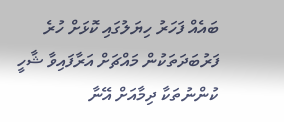ބައެއް ފަހަރު ހިޔަލުގައި ކޮޅަށް ހުރެ ފަރުބަދަތަކުން މައްޗަށް އަރާފައިވާ ޝާހީ ކުންނުތަކާ ދިމާއަށް އޭނާ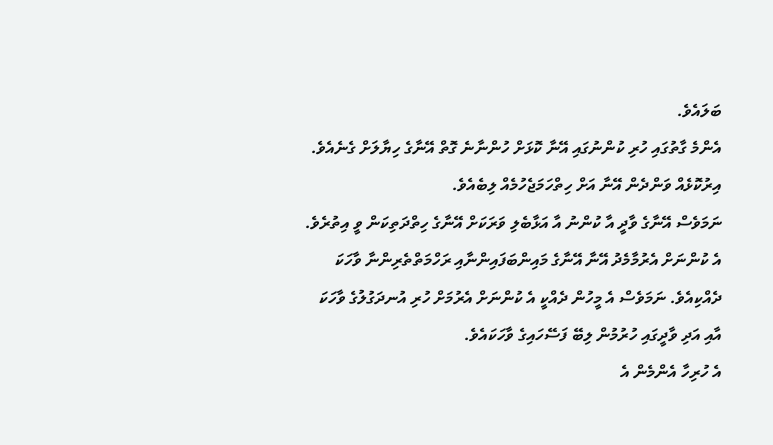ބަލައެވެ.
އެންމެ ގާތުގައި ހުރި ކުންނުގައި އޭނާ ކޮޅަށް ހުންނާނެ ގޮތް އޭނާގެ ހިޔާލަށް ގެނެއެވެ.
އިރުކޮޅެއް ވަންދެން އޭނާ އަށް ހިތްހަމަޖެހުމެއް ލިބެއެވެ.
ނަމަވެސް އޭނާގެ ވާދީ އާ ކުންނު އާ އަޅާބެލި ވަރަކަށް އޭނާގެ ހިތްދަތިކަން ވީ އިތުރެވެ.
އެ ކުންނަށް އެރުމާމެދު އޭނާ އޭނާގެ މައިންބަފައިންނާއި ރަހްމަތްތެރިންނާ ވާހަކަ ދެއްކިއެވެ. ނަމަވެސް އެ މީހުން ދެއްކީ އެ ކުންނަށް އެރުމަށް ހުރި އުނދަގުލުގެ ވާހަކަ އާއި އަދި ވާދީގައި ހުރުމުން ލިބޭ ފަސޭހައިގެ ވާހަކައެވެ.
އެ ހުރިހާ އެންމެން އެ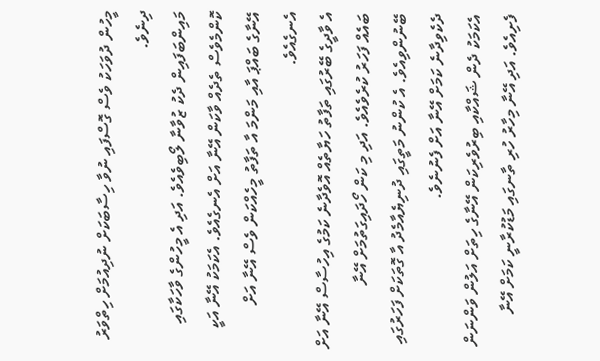މީހުން ދުވަހަކު ވެސް ގޮސްފައި ނުވާ ހިސާބަކަށް ނުދިއުމަށް ހިތްވަރު ދިނެވެ.
މައިންބަފައިން ދެކު ޒުވާނާ ލޯބިވެއެވެ. އަދި އެ މީހުންގެ ވާހަކާގައި ކޮންމެވެސް ތެދެއް ވާކަން އޭނާ އަށް އެނގެއެވެ. އެކަމަކު އޭނާ އަކީ އޭނާގެ ބައްޕަ އާއި މަންމަ އާ ތަފާތު މީހެއްކަން ވެސް އޭނާ އަށް އެނގެއެވެ.
އެ ވާދީގެ ބޭރުގައި ތަފާތު ހަޔާތެއް އޮވެދާނެ ކަމުގެ އިހުސާސް އޭނާ އަށް ބައެއް ފަހަރު ކުރެވެއެވެ. އަދި މި ކަން ހޯދައިގަތުމަށް އޭނާ ބޭނުންވިއެވެ. އެ ކުންނު މަތީގައި ދުނިޔެއާމެދު އާ ގޮތަކަށް ފަހަރުގައި ދެކެވިދާނެ ކަމަށް އޭނާ އަށް ފެނުނެވެ.
އެކަމަކު ދެން ޝައްކާއި ބިރުވެރިކަން އޭނާގެ ހިތަށް އަލުން ވަންނަން ފެށިއެވެ. އަދި އޭނާ މިހާރު ހުރި ތާނގައި މަޑުކުރާނީ ކަމަށް އޭނާ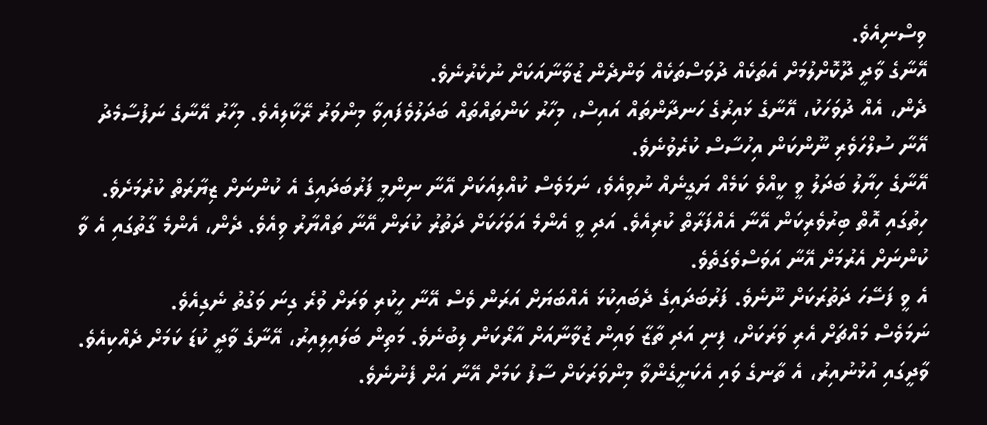ވިސްނިއެވެ.
އޭނާގެ ވާދީ ދޫކޮށްލުމަށް އެތަކެއް ދުވަސްތަކެއް ވަންދެން ޒުވާނާއަކަށް ނުކެރުނެވެ.
ދެން، އެއް ދުވަހަކު، އޭނާގެ ޅައިރުގެ ހަނދާންތައް އައިސް، މިހާރު ކަންތައްތައް ބަދަލުވެފައިވާ މިންވަރު ރޭކާލިއެވެ. މިހާރު އޭނާގެ ނަފުސާމެދު އޭނާ ސުލްހަވެރި ނޫންކަން އިހުސާސް ކުރެވުނެވެ.
އޭނާގެ ހިޔާލު ބަދަލު ވީ ކީއްވެ ކަމެއް ޔަގީނެއް ނުވިއެވެ، ނަމަވެސް ކުއްލިއަކަށް އޭނާ ނިންމީ ފަރުބަދައިގެ އެ ކުންނަށް ޒިޔާރަތް ކުރުމަށެވެ.
ހިތުގައި އޮތް ބިރުވެރިކަން އޭނާ އެއްފަރާތް ކުރިއެވެ. އަދި ވީ އެންމެ އަވަހަކަށް ދަތުރު ކުރަން އޭނާ ތައްޔާރު ވިއެވެ. ދެން، އެންމެ ގާތުގައި އެ ވާ ކުންނަށް އެރުމަށް އޭނާ އަވަސްވެގަތެވެ.
އެ ވީ ފަސޭހަ ދަތުރަކަށް ނޫނެވެ. ފަރުބަދައިގެ ދެބައިކުޅަ އެއްބަޔަށް އަރަން ވެސް އޭނާ ހީކުރި ވަރަށް ވުރެ ގިނަ ވަގުތު ނެގިއެވެ.
ނަމަވެސް މައްޗަށް އެރި ވަރަކަށް، ފިނި އަދި ތާޒާ ވައިން ޒުވާނާއަށް އާރޯކަން ލިބުނެވެ. މަތިން ބަލައިލިއިރު، އޭނާގެ ވާދީ ކުޑަ ކަމަށް ދެއްކިއެވެ.
ވާދީގައި އުޅުނުއިރު، އެ ތާނގެ ވައި އެކަށީގެންވާ މިންވަރަކަށް ސާފު ކަމަށް އޭނާ އަށް ފެނުނެވެ.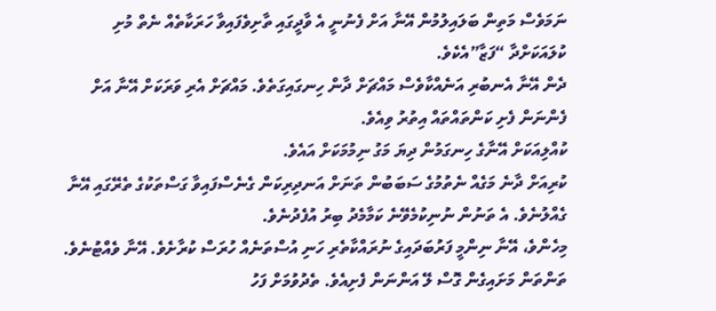ނަމަވެސް މަތިން ބަލައިލުމުން އޭނާ އަށް ފެނުނީ އެ ވާދީގައި ތާށިވެފައިވާ ހަރަކާތެއް ނެތް މުށި ކުލައަކަށްދާ “ފަޒާ”އެކެވެ.
ދެން އޭނާ އެނބުރި އަނެއްކާވެސް މައްޗަށް ދާން ހިނގައިގަތެވެ. މައްޗަށް އެރި ވަރަކަށް އޭނާ އަށް ފެންނަން ފެށި ކަންތައްތައް އިތުރު ވިއެވެ.
ކުއްލިއަކަށް އޭނާގެ ހިނގަމުން ދިޔަ މަގު ނިމުމަކަށް އައެވެ.
ކުރިއަށް ދާނެ މަގެއް ނެތުމުގެ ސަބަބުން ތަނަށް އަނދިރިކަން ގެނެސްފައިވާ ގަސްތަކުގެ ތެރޭގައި އޭނާ ގެއްލުނެވެ. އެ ތަނުން ނުނިކުމެވޭނެ ކަމާމެދު ބިރު އުފެދުނެވެ.
މިހެންވެ، އޭނާ ނިންމީ ފަރުބަދައިގެ ނުރައްކާތެރި ހަނި އުސްތަނެއް ހުރަސް ކުރާށެވެ. އޭނާ ވެއްޓުނެވެ. ތަންތަން މަށައިގެން ގޮސް ލޭ އަންނަން ފެށިއެވެ. ތެދުވުމަށް ފަހު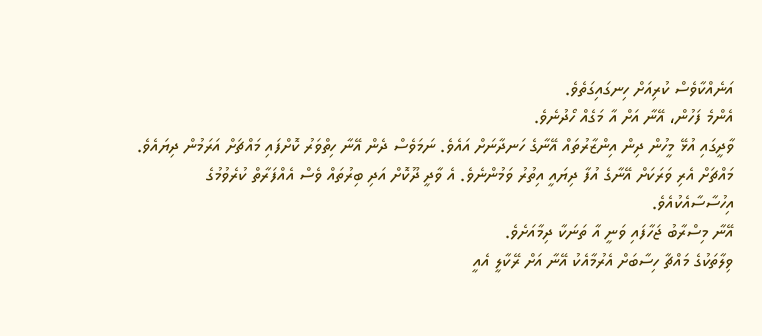އަނެއްކާވެސް ކުރިއަށް ހިނގައިގަތެވެ.
އެންމެ ފަހުން، އޭނާ އަށް އާ މަގެއް ހޯދުނެވެ.
ވާދީގައި އުޅޭ މީހުން ދިން އިންޒާރުތައް އޭނާގެ ހަނދާނަށް އައެވެ. ނަމަވެސް ދެން އޭނާ ހިތްވަރު ކޮށްފައި މައްޗަށް އަރަމުން ދިޔައެވެ.
މައްޗަށް އެރި ވަރަކަށް އޭނާގެ އުފާ ދިޔައީ އިތުރު ވަމުންނެވެ. އެ ވާދީ ދޫކޮށް އަދި ބިރުތައް ވެސް އެއްފަރާތް ކުރެވުމުގެ އިހުސާސާއެކުއެވެ.
އޭނާ މިސްރާބު ޖަހާފައި ވަނީ އާ ތަނަކާ ދިމާއަށެވެ.
ވިލާތަކުގެ މައްޗާ ހިސާބަށް އެރުމާއެކު އޭނާ އަށް ރޭކާލީ އެއީ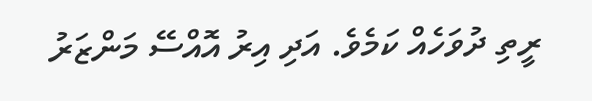ރީތި ދުވަހެއް ކަމެވެ. އަދި އިރު އޮއްސޭ މަންޒަރު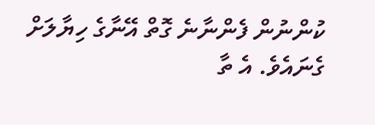ކުންނުން ފެންނާނެ ގޮތް އޭނާގެ ހިޔާލަށް ގެނައެވެ. އެ ތާ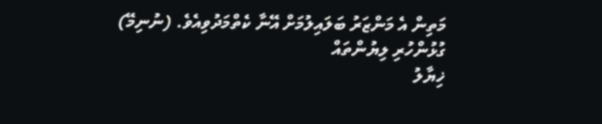މަތިން އެ މަންޒަރު ބަލައިލުމަށް އޭނާ ކެތްމަދުވިއެވެ. (ނުނިމޭ)
ގުޅުންހުރި ލިޔުންތައް
ޚިޔާލު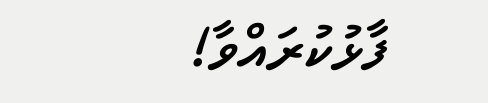ފާޅުކުރައްވާ!